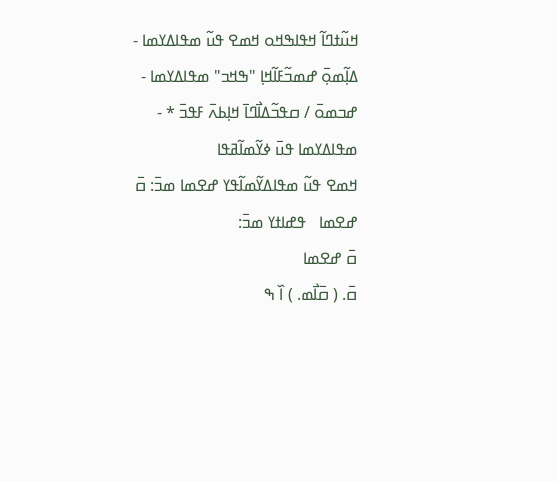ߞߎ߬ߙߣߊ߬ ߞߟߊߒߞߋ ߞߘߐ ߟߎ߬ ߘߟߊߡߌߘߊ - ߡߊ߲߬ߘߋ߲߫ ߝߘߏ߬ߓߊ߬ߞߊ߲ "ߒߞߏ" ߘߟߊߡߌߘߊ - ߝߏߘߋ߫ / ߛߟߏ߬ߡߊ߯ߣߊ߫ ߞߊ߲ߕߍ߫ ߓߟߏ߫ * - ߘߟߊߡߌߘߊ ߟߎ߫ ߦߌ߬ߘߊ߬ߥߟߊ
ߞߘߐ ߟߎ߬ ߘߟߊߡߌ߬ߘߊ߬ߟߌ ߝߐߘߊ ߘߏ߫: ߛ߫ ߝߐߘߊ   ߟߝߊߙߌ ߘߏ߫:
ߛ߫ ߝߐߘߊ
ߛ߫. ( ߛ߫ߊ߯ߘ. ) ߊ߰ ߒ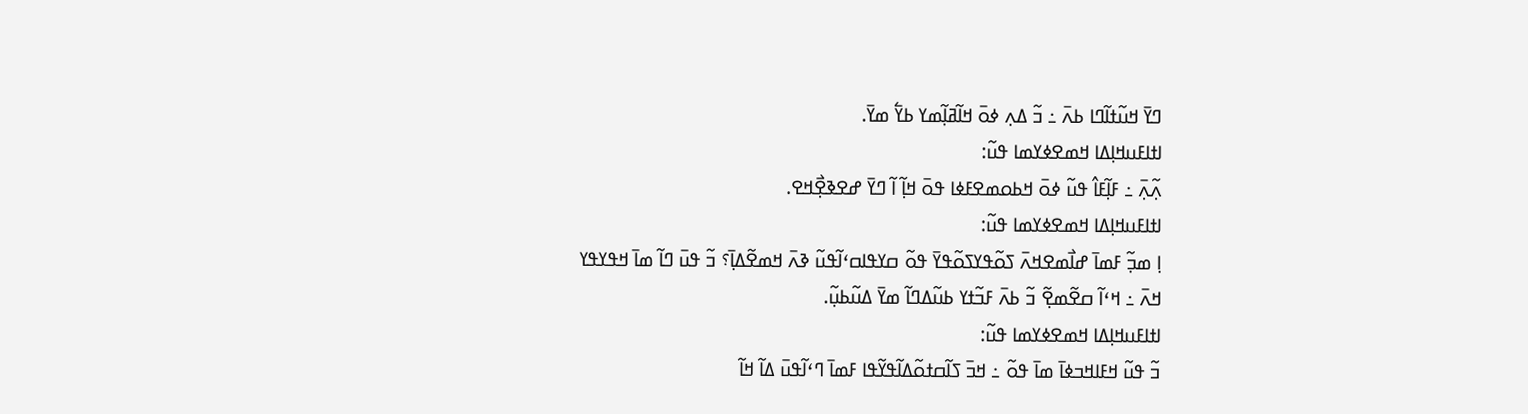ߣߌ߫ ߞߎ߬ߙߊ߬ߣߊ ߕߍ߫ ߸ ߏ߬ ߡߍ߲ ߦߋ߫ ߞߊ߬ߥߊ߲߬ߘߌ ߕߌ߱ ߘߌ߫.
ߊߙߊߓߎߞߊ߲ߡߊ ߞߘߐߦߌߘߊ ߟߎ߬:
ߍ߲߬ߍ߲߫ ߸ ߓߊ߲߬ߓߊ߮ ߟߎ߬ ߦߋ߫ ߞߕߋߘߐߓߦߊ ߟߋ߫ ߞߊ߲߬ ߊ߬ ߣߌ߫ ߝߐߢߐ߲߯ߞߐ.
ߊߙߊߓߎߞߊ߲ߡߊ ߞߘߐߦߌߘߊ ߟߎ߬:
ߊ߲ ߘߏ߲߬ ߓߘߊ߫ ߝߊ߯ߘߐߞߍ߫ ߖߋ߬ߟߌߖߋ߬ߟߌ߫ ߟߋ߬ ߛߌߟߊߛߵߊ߬ߟߎ߬ ߢߍ߫ ߞߘߐ߬ߡߊ߲߫؟ ߏ߬ ߟߎ߫ ߣߊ߬ ߘߊ߫ ߞߟߌߟߌ ߞߍ߫ ߸ ߞߵߊ߬ ߛߐ߬ߘߐ߲߬ ߏ߬ ߕߍ߫ ߓߏ߬ߙߌ ߕߎ߬ߡߣߊ߬ ߘߌ߫ ߡߎ߬ߕߎ߲߬.
ߊߙߊߓߎߞߊ߲ߡߊ ߞߘߐߦߌߘߊ ߟߎ߬:
ߏ߬ ߟߎ߬ ߞߓߊߞߏߦߊ߫ ߘߊ߫ ߟߋ߬ ߸ ߞߏ߫ ߖߊ߬ߛߙߋ߬ߡߊ߬ߟߌ߬ߟߊ ߓߘߊ߫ ߣߵߊ߬ߟߎ߫ ߡߊ߬ ߞߊ߬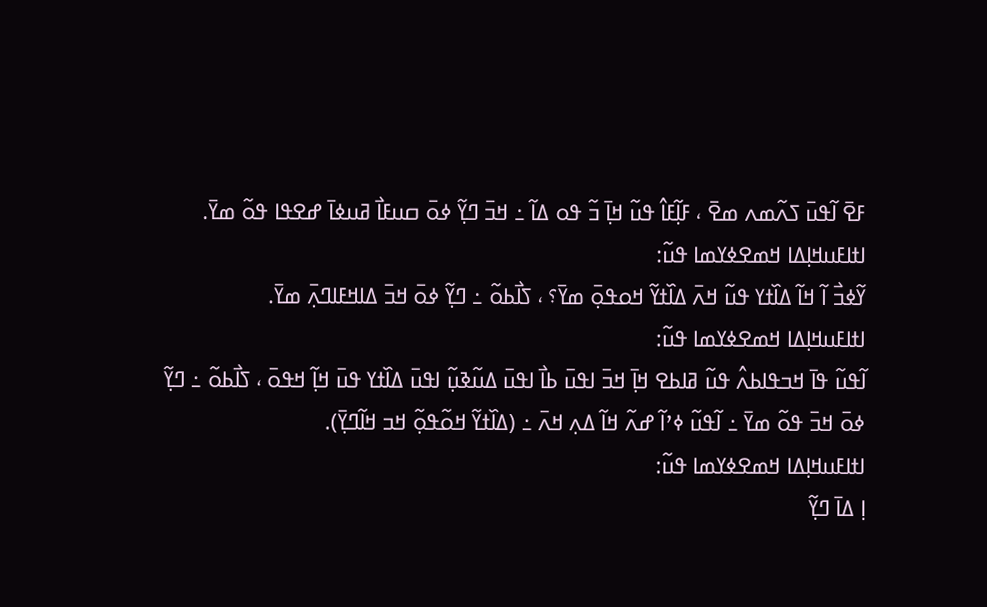ߓߐ߫ ߊ߬ߟߎ߫ ߖߍ߬ߘߍ ߘߐ߫ ، ߓߊ߲߬ߓߊ߮ ߟߎ߬ ߞߊ߲߫ ߏ߬ ߟߋ ߡߊ߬ ߸ ߞߏ߫ ߣߌ߲߬ ߦߋ߫ ߛߎߓߊ߯ ߥߎߦߊ߫ ߝߐߟߊ ߟߋ߬ ߘߌ߫.
ߊߙߊߓߎߞߊ߲ߡߊ ߞߘߐߦߌߘߊ ߟߎ߬:
ߌ߬ߦߏ߯ ߊ߬ ߞߊ߬ ߡߊ߰ߙߌ ߟߎ߬ ߞߍ߫ ߡߊ߰ߙߌ߬ ߞߋߟߋ߲߫ ߘߌ߫؟ ، ߖߊ߯ߕߋ߬ ߸ ߣߌ߲߬ ߦߋ߫ ߞߏ߫ ߡߊߞߓߊߣߍ߲߫ ߘߌ߫.
ߊߙߊߓߎߞߊ߲ߡߊ ߞߘߐߦߌߘߊ ߟߎ߬:
ߊ߬ߟߎ߬ ߟߊ߫ ߞߏߟߊߕߍ߮ ߟߎ߬ ߥߊߕߐ ߞߊ߲߫ ߞߏ߫ ߊߟߎ߫ ߕߊ߯ ߊߟߎ߫ ߡߎ߬ߢߎ߲߬ ߊߟߎ߫ ߡߊ߰ߙߌ ߟߎ߫ ߞߊ߲߬ ߞߟߋ߫ ، ߖߊ߯ߕߋ߬ ߸ ߣߌ߲߬ ߦߋ߫ ߞߏ߫ ߟߋ߬ ߘߌ߫ ߸ ߊ߬ߟߎ߬ ߦߴߊ߬ ߝߍ߬ ߞߊ߬ ߡߍ߲ ߞߍ߫ ߸ (ߡߊ߰ߙߌ߬ ߞߋ߬ߟߋ߲߬ ߞߏ ߞߊ߬ߣߌ߲߫).
ߊߙߊߓߎߞߊ߲ߡߊ ߞߘߐߦߌߘߊ ߟߎ߬:
ߊ߲ ߡߊ߫ ߣߌ߲߬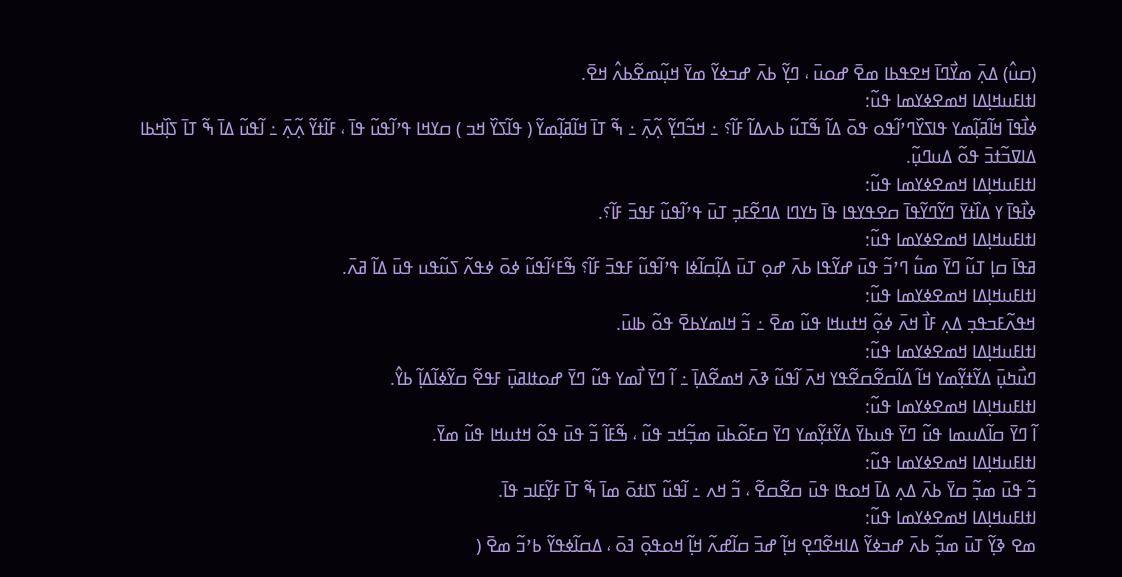(ߛߎ߮) ߡߍ߲߫ ߘߌ߯ߣߊ߫ ߞߐߟߕߊ ߘߐ߫ ߝߋߎ߫ ، ߣߌ߲߬ ߕߍ߫ ߝߏߦߌ߬ ߘߌ߫ ߞߎ߲߬ߘߐ߬ߕߍ߮ ߞߐ߫.
ߊߙߊߓߎߞߊ߲ߡߊ ߞߘߐߦߌߘߊ ߟߎ߬:
ߦߊ߯ߟߊ߫ ߞߊ߬ߥߊ߲߬ߘߌ ߟߊߖߌ߰ߣߴߊ߬ߟߋ ߟߋ߫ ߡߊ߬ ߒ߬ߠߎ߬ ߕߍߡߊ߬ ߓߊ߬؟ ߸ ߞߏ߬ߣߌ߲߬ ߍ߲߬ߍ߲߫ ߸ ߒ߬ ߠߊ߫ ߞߊ߬ߥߊ߲߬ߘߌ߬ ( ߟߊ߬ߖߌ߰ ߞߏ ) ߛߌߞߊ ߟߴߊ߬ߟߎ߬ ߟߊ߫ ، ߓߊ߬ߙߌ߬ ߍ߲߬ߍ߲߫ ߸ ߊ߬ߟߎ߬ ߡߊ߫ ߒ߬ ߠߊ߫ ߖߊ߲߰ߞߕߊ ߡߊߜߏ߬ߙߏ߫ ߟߋ߬ ߡߎߣߎ߲߬.
ߊߙߊߓߎߞߊ߲ߡߊ ߞߘߐߦߌߘߊ ߟߎ߬:
ߦߊ߯ߟߊ߫ ߌ ߡߊ߰ߙߌ߫ ߣߌ߬ߣߌ߬ߟߊ߫ ߛߐߟߌߟߊ ߟߊ߫ ߤߌߣߊ ߡߣߐ߬ߓߏ߲ ߠߎ߫ ߟߴߊ߬ߟߎ߬ ߓߟߏ߫ ߓߊ߬؟.
ߊߙߊߓߎߞߊ߲ߡߊ ߞߘߐߦߌߘߊ ߟߎ߬:
ߥߟߊ߫ ߛߊ߲ ߠߎ߬ ߣߌ߫ ߘߎ߱ ߣߴߏ߬ ߟߎ߫ ߝߌ߬ߟߊ ߕߍ߫ ߝߋ߲ ߠߎ߫ ߡߊ߲߬ߛߊ߬ߦߊ ߟߴߊ߬ߟߎ߬ ߓߟߏ߫ ߓߊ߬؟ ߒ߬ߓߵߊ߬ߟߎ߬ ߦߋ߫ ߦߟߍ߬ ߖߎ߬ߟߎ ߟߎ߫ ߡߊ߬ ߥߍ߫.
ߊߙߊߓߎߞߊ߲ߡߊ ߞߘߐߦߌߘߊ ߟߎ߬:
ߞߟߍ߬ߓߏߟߏ߲ ߡߍ߲ ߓߊ߯ ߞߍ߫ ߦߋ߲߬ ߞߙߎߞߊ ߟߎ߬ ߘߐ߫ ߸ ߏ߬ ߞߊߘߌߕߐ߫ ߟߋ߬ ߕߊߎ߫.
ߊߙߊߓߎߞߊ߲ߡߊ ߞߘߐߦߌߘߊ ߟߎ߬:
ߣߎ߯ߤߎ߲߫ ߡߌ߬ߙߌ߲߬ߘߌ ߞߊ߬ ߡߊ߬ߛߐ߬ߛߐ߬ߟߌ ߞߍ߫ ߊ߬ߟߎ߬ ߢߍ߫ ߞߘߐ߬ߡߊ߲߫ ߸ ߊ߬ ߣߌ߫ ߊ߯ߘߌ ߟߎ߬ ߣߌ߫ ߝߋߙߊߥߎ߲߫ ߓߟߐ߬ ߛߌ߬ߦߊ߬ߡߊ߲߬ ߕߌ߮.
ߊߙߊߓߎߞߊ߲ߡߊ ߞߘߐߦߌߘߊ ߟߎ߬:
ߊ߬ ߣߌ߫ ߛߊ߬ߡߎߘߊ ߟߎ߬ ߣߌ߫ ߟߎߕߌ߫ ߡߌ߬ߙߌ߲߬ߘߌ ߣߌ߫ ߛߓߋ߬ߕߎ߫ ߘߏ߲߬ߞߏ ߟߎ߬ ، ߒ߬ߓߊ߬ ߏ߬ ߟߎ߫ ߟߋ߬ ߞߙߎߞߊ ߟߎ߬ ߘߌ߫.
ߊߙߊߓߎߞߊ߲ߡߊ ߞߘߐߦߌߘߊ ߟߎ߬:
ߏ߬ ߟߎ߫ ߘߏ߲߬ ߛߌ߫ ߕߍ߫ ߡߍ߲ ߡߊ߫ ߞߋߟߊ ߟߎ߫ ߛߐ߬ߛߐ߬ ، ߏ߬ ߞߍ ߸ ߊ߬ߟߎ߬ ߖߊߙߋ߫ ߘߊ߫ ߒ߬ ߠߊ߫ ߓߌ߲߬ߓߊߏ ߟߊ߫.
ߊߙߊߓߎߞߊ߲ߡߊ ߞߘߐߦߌߘߊ ߟߎ߬:
ߘߐ ߢߌ߲߬ ߠߎ߫ ߘߏ߲߬ ߕߍ߫ ߝߏߦߌ߬ ߡߊߞߐ߬ߣߐ߲ ߞߊ߲߬ ߝߏ߫ ߛߊ߬ߝߍ߬ ߞߊ߲߬ ߞߋߟߋ߲߫ ߔߋ߫ ، ߡߛߊ߬ߦߟߌ߬ ߕߴߏ߬ ߘߐ߫ (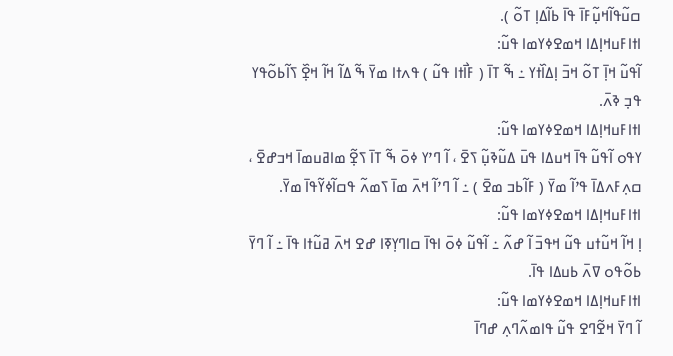ߛߎ߬ߟߊ߬ߞߎ߲߬ߓߊ߫ ߟߊ߫ ߕߊ߬ߡߊ߲ ߠߋ߬ ).
ߊߙߊߓߎߞߊ߲ߡߊ ߞߘߐߦߌߘߊ ߟߎ߬:
ߊ߬ߟߎ߬ ߞߊ߲߫ ߠߋ߬ ߞߏ߫ ߊ߲ߡߊ߰ߙߌ ߸ ߒ߬ ߠߊ߫ ( ߓߊ߯ߙߊ ߟߎ߬ ) ߟߍߙߊ ߘߌ߫ ߒ߬ ߡߊ߬ ߞߊ߬ ߞߐ߲߰ ߖߊ߬ߕߋ߬ߟߌ ߟߏ߲ ߢߍ߫.
ߊߙߊߓߎߞߊ߲ߡߊ ߞߘߐߦߌߘߊ ߟߎ߬:
ߌߟߋ ߊ߬ߟߎ߬ ߟߊ߫ ߞߎߡߊ ߟߎ߫ ߡߎ߬ߢߎ߲߬ ߖߐ߫ ، ߊ߬ ߣߴߌ ߦߋ߫ ߒ߬ ߠߊ߫ ߖߐ߲߬ ߘߊߥߎߘߊ߫ ߞߏߝߐ߫ ، ߛߍ߲ߓߍߡߊ߫ ߟߴߊ߬ ߘߌ߫ ( ߓߊ߬ߕߏ ߘߐ߫ ) ߸ ߊ߬ ߣߴߊ߬ ߞߍ߫ ߘߊ߫ ߖߘߍ߬ ߟߛߊ߬ߦߌ߬ߟߊ߫ ߘߌ߫.
ߊߙߊߓߎߞߊ߲ߡߊ ߞߘߐߦߌߘߊ ߟߎ߬:
ߊ߲ ߞߊ߬ ߞߎ߬ߙߎ ߟߎ߬ ߞߟߏ߫ ߊ߬ ߝߍ߬ ߸ ߊ߬ߟߎ߬ ߦߋ߫ ߊߟߊ߫ ߛߊߣߌ߲ߧߊ ߝߐ ߞߍ߫ ߥߎ߬ߙߊ ߟߊ߫ ߸ ߊ߬ ߣߌ߫ ߕߋ߬ߟߋ ߜߍ߫ ߕߎߡߊ ߟߊ߫.
ߊߙߊߓߎߞߊ߲ߡߊ ߞߘߐߦߌߘߊ ߟߎ߬:
ߊ߬ ߣߌ߫ ߞߐ߬ߣߐ ߟߎ߬ ߟߊߘߍ߬ߣߍ߲ ߝߣߊ߫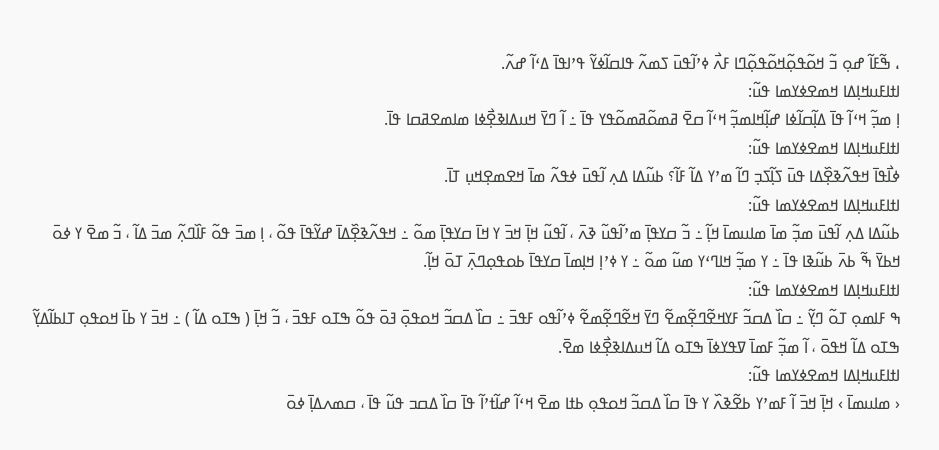، ߒ߬ߓߊ߬ ߝߋ߲ ߏ߬ ߞߋ߬ߟߋ߲߬ߞߋ߬ߟߋ߲߬ߣߊ ߓߍ߯ ߦߴߊ߬ߟߎ߫ ߖߘߍ߬ ߟߊߛߊ߬ߦߌ߬ ߟߴߊߟߊ߫ ߡߵߊ߬ ߝߍ߬.
ߊߙߊߓߎߞߊ߲ߡߊ ߞߘߐߦߌߘߊ ߟߎ߬:
ߊ߲ ߘߏ߲߬ ߞߵߊ߬ ߟߊ߫ ߡߊ߲߬ߛߊ߬ߦߊ ߝߊ߲߬ߞߊߘߏ߲߬ ߞߵߊ߬ ߛߐ߫ ߥߘߋ߬ߥߘߋ߬ߟߌ ߟߊ߫ ߸ ߊ߬ ߣߌ߫ ߞߎߡߊߢߐ߲߯ߦߊ ߘߊߘߐߥߛߊ ߟߊ߫.
ߊߙߊߓߎߞߊ߲ߡߊ ߞߘߐߦߌߘߊ ߟߎ߬:
ߦߊ߯ߟߊ߫ ߞߟߍ߬ߢߐ߲߰ߡߊ ߟߎ߫ ߖߊ߲߬ߖߏ߲ ߣߊ߬ ߘߴߌ ߡߊ߬ ߓߊ߬؟ ߕߎ߬ߡߊ ߡߍ߲ ߊ߬ߟߎ߫ ߦߟߍ߬ ߘߊ߫ ߞߐߘߐ߲ߞߎ߲ ߠߊ߫.
ߊߙߊߓߎߞߊ߲ߡߊ ߞߘߐߦߌߘߊ ߟߎ߬:
ߕߎ߬ߡߊ ߡߍ߲ ߊ߬ߟߎ߫ ߘߏ߲߬ ߘߊ߫ ߘߊߎߘߊ߫ ߞߊ߲߬ ߸ ߏ߬ ߛߌߟߊ߲߫ ߘߴߊ߬ߟߎ߬ ߢߍ߫ ، ߊ߬ߟߎ߬ ߞߊ߲߫ ߞߏ߫ ߌ ߞߊ߫ ߛߌߟߊ߲߫ ߘߋ߬ ߸ ߞߟߍ߬ߢߐ߲߰ߡߊ߫ ߝߌ߬ߟߊ߫ ߟߋ߬ ، ߊ߲ ߘߏ߫ ߟߋ߬ ߓߊ߰ߣߍ߲߬ ߘߏ߫ ߡߊ߬ ، ߏ߬ ߘߐ߫ ߌ ߦߋ߫ ߞߕߌ߫ ߒ߬ ߕߍ߫ ߕߎ߬ߢߊ ߟߊ߫ ߸ ߌ ߘߏ߲߬ ߞߊߣߵߌ ߘߎ߬ ߘߋ߬ ߸ ߌ ߦߴߊ߲ ߞߊ߲ߘߊ߫ ߛߌߟߊ߫ ߕߋߟߋ߲ߣߍ߲߫ ߠߋ߫ ߞߊ߲߬.
ߊߙߊߓߎߞߊ߲ߡߊ ߞߘߐߦߌߘߊ ߟߎ߬:
ߒ ߓߊߘߋ߲ ߠߋ߬ ߣߌ߲߬ ߸ ߛߊ߰ ߡߛߏ߬ ߓߌߞߐ߬ߣߐ߲߬ߘߐ߬ ߣߌ߫ ߞߐ߬ߣߐ߲߬ߘߐ߬ ߦߴߊ߬ߟߋ ߓߟߏ߫ ߸ ߛߊ߰ ߡߛߏ߬ ߞߋߟߋ߲߫ ߔߋ߫ ߟߋ߬ ߒߠߋ ߓߟߏ߫ ، ߏ߬ ߞߊ߲߫ ( ߒߠߋ ߡߊ߬ ) ߸ ߞߏ߫ ߌ ߕߊ߫ ߞߋߟߋ߲ ߠߊߕߊ߬ߡߌ߲߬ ߒߠߋ ߡߊ߬ ߞߟߋ߫ ، ߊ߬ ߘߏ߲߬ ߓߘߊ߫ ߜߟߌߦߊ߫ ߒߠߋ ߡߊ߬ ߞߎߡߊߢߐ߲߯ߦߊ ߘߐ߫.
ߊߙߊߓߎߞߊ߲ߡߊ ߞߘߐߦߌߘߊ ߟߎ߬:
‹ ߘߊߎߘߊ߫ › ߞߊ߲߫ ߞߏ߫ ߊ߬ ߓߘߴߌ ߕߐ߬ߢߍ߰ ߌ ߟߊ߫ ߛߊ߰ ߡߛߏ߬ ߞߋߟߋ߲ ߕߙߊ ߘߐ߫ ߞߵߊ߬ ߝߊ߬ߙߴߊ߬ ߟߊ߫ ߛߊ߰ ߡߛߏ ߟߎ߬ ߟߊ߫ ، ߛߘߍߡߊ߲߫ ߦߋ߫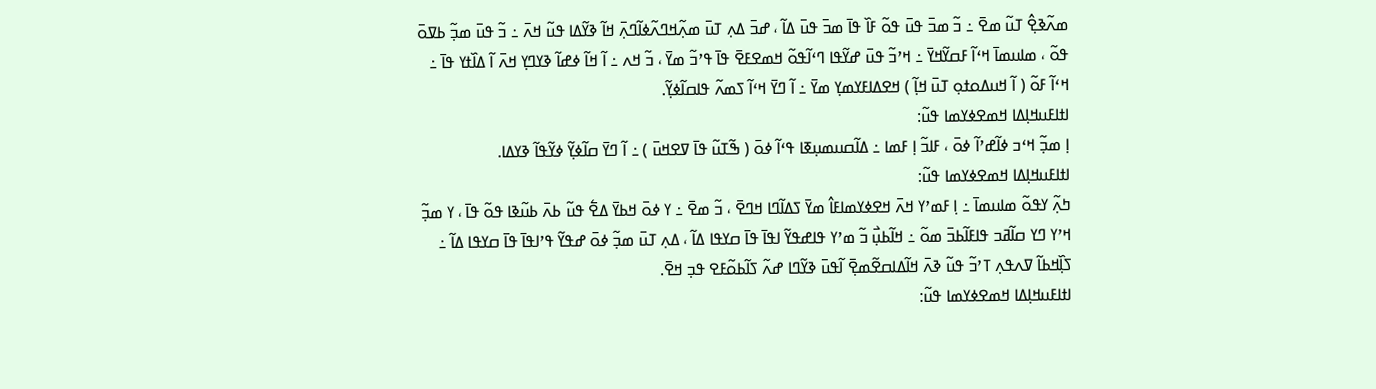ߘߍ߬ߢߐ߲߮ ߠߎ߬ ߘߐ߫ ߸ ߏ߬ ߘߏ߫ ߟߎ߫ ߟߋ߬ ߓߊ߰ ߟߊ߫ ߘߏ߫ ߟߎ߫ ߡߊ߬ ، ߝߏ߫ ߡߍ߲ ߠߎ߫ ߘߍ߲߬ߞߣߍ߬ߦߊ߬ߣߍ߲߫ ߞߊ߬ ߢߌ߬ߡߊ ߟߎ߬ ߞߍ߫ ߸ ߏ߬ ߟߎ߫ ߘߏ߲߬ ߕߜߋ߫ ߟߋ߬ ، ߘߊߎߘߊ߫ ߞߵߊ߬ ߓߛߌ߬ߞߌ߫ ߸ ߞߴߏ߬ ߟߎ߫ ߝߌ߬ߟߊ ߣߵߊ߬ߟߋ߬ ߞߘߐߓߐ߫ ߟߊ߫ ߟߴߏ߬ ߘߌ߫ ، ߏ߬ ߞߍ ߸ ߊ߬ ߞߊ߬ ߦߝߊ߬ ߢߌߣߌ߲ ߞߍ߫ ߊ߬ ߡߊ߰ߙߌ ߟߊ߫ ߸ ߞߵߊ߬ ߓߋ߬ ( ߊ߬ ߞߎߡߋߙߋ߲ ߠߎ߫ ߞߊ߲߬ ) ߞߐߡߊߓߌߘߌ߲ ߘߌ߫ ߸ ߊ߬ ߣߌ߫ ߞߵߊ߬ ߖߘߍ߬ ߟߊߛߊ߬ߦߌ߲߬.
ߊߙߊߓߎߞߊ߲ߡߊ ߞߘߐߦߌߘߊ ߟߎ߬:
ߊ߲ ߘߏ߲߬ ߞߵߏ ߦߊ߬ߝߴߊ߬ ߦߋ߫ ، ߓߊߏ߬ ߊ߲ ߓߘߊ ߸ ߡߊ߬ߛߎߘߎ߲ߧߊ ߟߵߊ߬ ߦߋ߫ ( ߒ߬ߠߎ߬ ߟߊ߫ ߜߐߞߎ߫ ) ߸ ߊ߬ ߣߌ߫ ߛߊ߬ߦߌ߲߬ ߦߌ߬ߟߊ߬ ߢߌߡߊ.
ߊߙߊߓߎߞߊ߲ߡߊ ߞߘߐߦߌߘߊ ߟߎ߬:
ߤߍ߲߬ ߌߟߋ߬ ߘߊߎߘߊ߫ ߸ ߊ߲ ߓߘߴߌ ߞߍ߫ ߞߐߦߌߘߊߓߊ߮ ߘߌ߫ ߖߡߊ߬ߣߊ ߞߣߐ߫ ، ߏ߬ ߘߐ߫ ߸ ߌ ߦߋ߫ ߞߕߌ߫ ߡߐ߱ ߟߎ߬ ߕߍ߫ ߕߎ߬ߢߊ ߟߋ߬ ߟߊ߫ ، ߌ ߘߏ߲߬ ߞߴߌ ߣߌ ߛߊ߬ߥߏ ߟߊߓߊ߬ߕߏ߫ ߘߋ߬ ߸ ߞߊ߬ߕߎ߲߯ ߏ߬ ߘߴߌ ߟߊߝߟߌ߬ ߊߟߊ߫ ߟߊ߫ ߛߌߟߊ ߡߊ߬ ، ߡߍ߲ ߠߎ߫ ߘߏ߲߬ ߦߋ߫ ߝߟߌ߬ ߟߴߊߟߊ߫ ߟߊ߫ ߛߌߟߊ ߡߊ߬ ߸ ߖߊ߲߰ߞߕߊ߬ ߜߍߟߍ߲ ߠߴߏ߬ ߟߎ߬ ߢߍ߫ ߞߊ߬ߡߊߛߐ߬ߘߐ߲߫ ߊ߬ߟߎ߫ ߢߌ߬ߣߊ ߝߍ߬ ߖߊ߬ߕߋ߬ߓߐ ߟߏ߲ ߞߐ߫.
ߊߙߊߓߎߞߊ߲ߡߊ ߞߘߐߦߌߘߊ ߟߎ߬: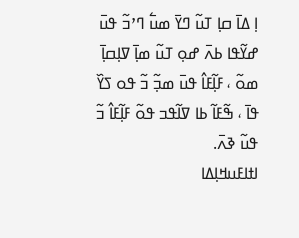ߊ߲ ߡߊ߫ ߛߊ߲ ߠߎ߬ ߣߌ߫ ߘߎ߱ ߣߴߏ߬ ߟߎ߫ ߝߌ߬ߟߊ ߕߍ߫ ߝߋ߲ ߠߎ߬ ߘߊ߲߫ ߜߊ߲ߛߊ߲߫ ߘߋ߬ ، ߓߊ߲߬ߓߊ߮ ߟߎ߫ ߘߏ߲߬ ߏ߬ ߟߋ ߖߌ߰ ߟߊ߫ ، ߒ߬ߓߊ߬ ߕߊ ߜߊ߬ߟߏ ߟߋ߬ ߓߊ߲߬ߓߊ߮ ߏ߬ ߟߎ߬ ߢߍ߫.
ߊߙߊߓߎߞߊ߲ߡߊ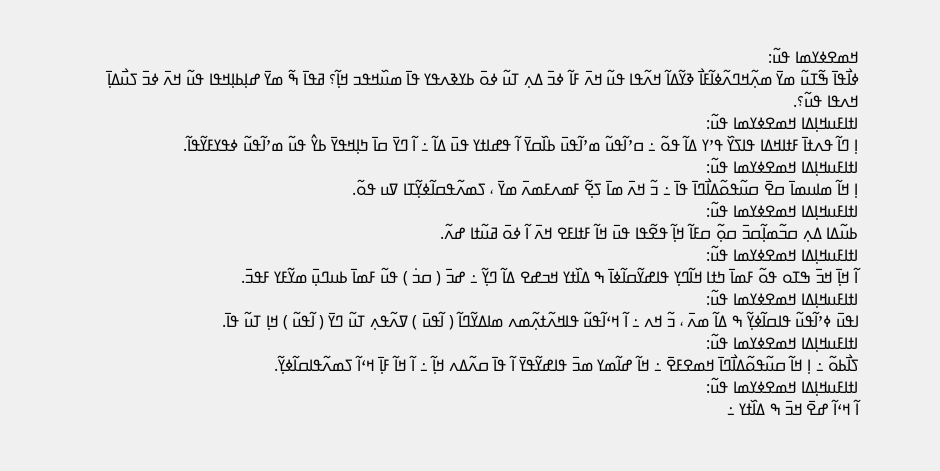ߞߘߐߦߌߘߊ ߟߎ߬:
ߦߊ߯ߟߊ߫ ߒ߬ߠߎ߬ ߘߌ߫ ߘߍ߲߬ߞߣߍ߬ߦߊ߬ߓߊ߯ ߢߌ߬ߡߊ߬ ߞߍ߬ߟߊ ߟߎ߬ ߞߍ߫ ߓߊ߬ ߦߏ߫ ߡߍ߲ ߠߎ߬ ߦߋ߫ ߕߌߢߍߟߌ ߟߊ߫ ߘߎ߰ߞߟߏ ߞߊ߲߬؟ ߥߟߊ߫ ߒ߬ ߘߌ߫ ߝߊ߲ߕߊ߲ߞߟߊ ߟߎ߬ ߞߍ߫ ߦߏ߫ ߖߎ߯ߡߊ߲߫ ߞߍߟߊ ߟߎ߬؟.
ߊߙߊߓߎߞߊ߲ߡߊ ߞߘߐߦߌߘߊ ߟߎ߬:
ߊ߲ ߣߊ߬ ߟߍߙߊ߫ ߓߙߊߞߡߊ ߟߊߖߌ߰ ߟߴߌ ߡߊ߬ ߟߋ߬ ߸ ߛߴߊ߬ߟߎ߬ ߘߴߊ߬ߟߎ߫ ߕߊ߰ߛߌ߫ ߊ߬ ߟߝߊߙߌ ߟߎ߫ ߡߊ߬ ߸ ߊ߬ ߣߌ߫ ߛߊ߫ ߤߊ߲ߞߟߌ߫ ߕߌ߮ ߟߎ߬ ߘߴߊ߬ߟߎ߬ ߦߟߌߓߌ߬ߟߊ߬.
ߊߙߊߓߎߞߊ߲ߡߊ ߞߘߐߦߌߘߊ ߟߎ߬:
ߊ߲ ߞߊ߬ ߘߊߎߘߊ߫ ߛߐ߫ ߛߎ߬ߟߋ߬ߡߊ߯ߣߊ߫ ߟߊ߫ ߸ ߏ߬ ߞߍ߫ ߘߊ߫ ߖߐ߲߬ ߓߘߍߓߘߍ߫ ߘߌ߫ ، ߖߘߍ߬ߟߛߊ߬ߦߌ߲߬ߠߊ ߜߎ ߟߋ߬.
ߊߙߊߓߎߞߊ߲ߡߊ ߞߘߐߦߌߘߊ ߟߎ߬:
ߕߎ߬ߡߊ ߡߍ߲ ߛߏ߬ߘߊ߲߬ߛߏ߫ ߛߋ߲߬ ߛߓߊ߬ ߞߊ߲߬ ߟߐ߬ߟߊ ߟߎ߫ ߞߊ߬ ߓߙߊߓߐ ߞߍ߫ ߊ߬ ߦߋ߫ ߥߎ߬ߙߊ ߝߍ߬.
ߊߙߊߓߎߞߊ߲ߡߊ ߞߘߐߦߌߘߊ ߟߎ߬:
ߊ߬ ߞߊ߲߫ ߞߏ߫ ߒߠߋ ߟߋ߬ ߓߘߊ߫ ߤߙߊ ߞߊ߬ߣߌ߲ ߟߊߝߌ߬ߛߊ߬ߦߊ߫ ߒ ߡߊ߰ߙߌ ߞߏߝߐ ߡߊ߬ ߣߌ߲߬ ߸ ߝߏ߫ ( ߛߏ߭ ) ߟߎ߬ ߓߘߊ߫ ߕߎߣߎ߲߫ ߘߌ߬ߓߌ ߓߟߏ߫.
ߊߙߊߓߎߞߊ߲ߡߊ ߞߘߐߦߌߘߊ ߟߎ߬:
ߊߟߎ߫ ߦߴߊ߬ߟߎ߬ ߟߊߛߊ߬ߦߌ߲߬ ߒ ߡߊ߬ ߘߍ߫ ، ߏ߬ ߞߍ ߸ ߊ߬ ߞߵߊ߬ߟߎ߬ ߟߊߞߍ߬ߙߍ߲߬ߘߍ ߘߊߡߌ߬ߣߊ߬ ( ߊ߬ߟߎ߫ ) ߜߍ߬ߟߍ߲ ߠߎ߬ ߣߌ߫ ( ߊ߬ߟߎ߬ ) ߞߊ߲ ߠߎ߬ ߟߊ߫.
ߊߙߊߓߎߞߊ߲ߡߊ ߞߘߐߦߌߘߊ ߟߎ߬:
ߖߊ߯ߕߋ߬ ߸ ߊ߲ ߞߊ߬ ߛߎ߬ߟߋ߬ߡߊ߯ߣߊ߫ ߞߘߐߓߐ߫ ߸ ߞߊ߬ ߝߊ߬ߘߌ ߘߏ߫ ߟߊߝߌ߬ߟߌ߫ ߊ߬ ߟߊ߫ ߛߍ߬ߡߍ ߞߊ߲߬ ߸ ߊ߬ ߞߊ߬ ߓߊ߲߫ ߞߵߊ߬ ߖߘߍ߬ߟߊߛߊ߬ߦߌ߲߬.
ߊߙߊߓߎߞߊ߲ߡߊ ߞߘߐߦߌߘߊ ߟߎ߬:
ߊ߬ ߞߵߊ߬ ߝߐ߫ ߞߏ߫ ߒ ߡߊ߰ߙߌ ߸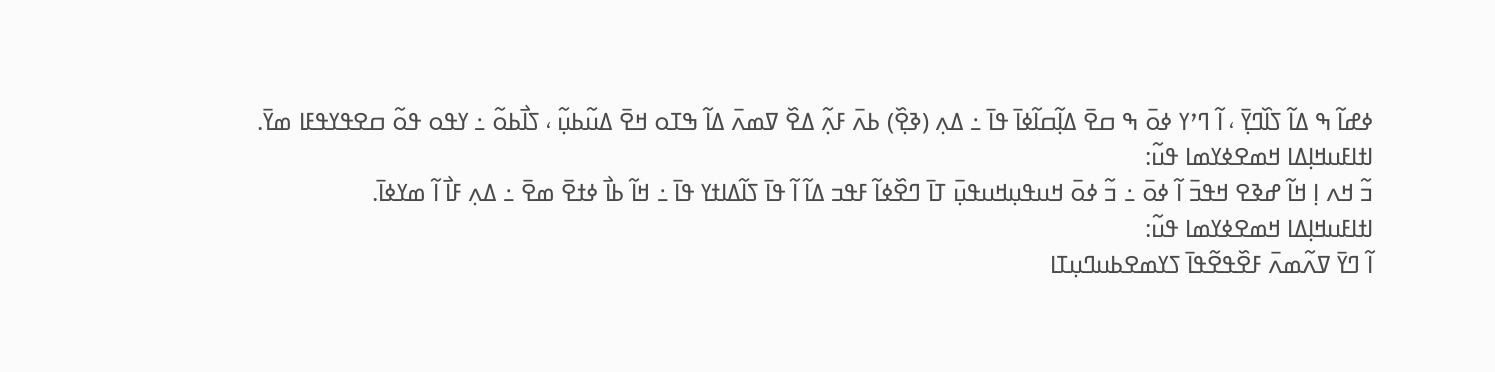ߦߝߊ߬ ߒ ߡߊ߬ ߖߊ߰ߣߌ߲߫ ، ߊ߬ ߣߴߌ ߦߋ߫ ߒ ߛߐ߫ ߡߊ߲߬ߛߊ߬ߦߊ߫ ߟߊ߫ ߸ ߡߍ߲ (ߢߐ߲߰) ߕߍ߫ ߓߍ߲߬ ߡߐ߰ ߜߘߍ߫ ߡߊ߬ ߒߠߋ ߞߐ߫ ߡߎ߬ߕߎ߲߬ ، ߖߊ߯ߕߋ߬ ߸ ߌߟߋ ߟߋ߬ ߛߐߟߌߟߓߊ ߘߌ߫.
ߊߙߊߓߎߞߊ߲ߡߊ ߞߘߐߦߌߘߊ ߟߎ߬:
ߏ߬ ߞߍ ߊ߲ ߞߊ߬ ߝߢߐ ߞߟߏ߫ ߊ߬ ߦߋ߫ ߸ ߏ߬ ߦߋ߫ ߞߎߟߎ߲ߞߎߟߎ߲߫ ߠߊ߫ ߣߐ߰ߦߊ߬ ߓߟߏ ߡߊ߬ ߊ߬ ߟߊ߫ ߖߊ߬ߡߊߙߌ ߟߊ߫ ߸ ߞߊ߬ ߕߊ߯ ߦߙߐ߫ ߘߐ߫ ߸ ߡߍ߲ ߓߊ߯ ߊ߬ ߘߌߦߊ߫.
ߊߙߊߓߎߞߊ߲ߡߊ ߞߘߐߦߌߘߊ ߟߎ߬:
ߊ߬ ߣߌ߫ ߜߍ߬ߘߍ߫ ߓߐ߰ߟߐ߬ߟߊ߫ ߖߌߘߐߕߎߣߎ߲ߠߊ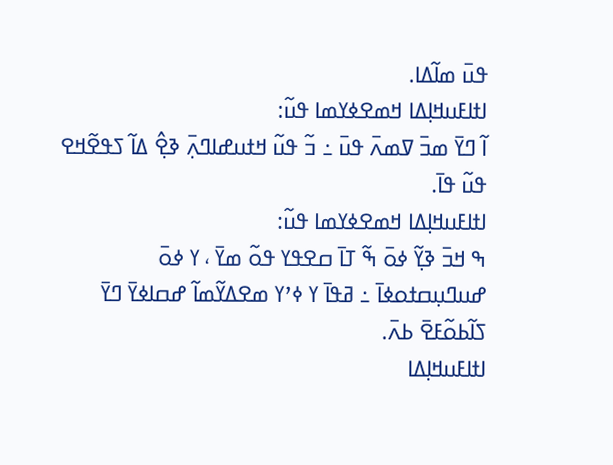ߟߎ߫ ߘߊ߬ߡߊ.
ߊߙߊߓߎߞߊ߲ߡߊ ߞߘߐߦߌߘߊ ߟߎ߬:
ߊ߬ ߣߌ߫ ߘߏ߫ ߜߘߍ߫ ߟߎ߫ ߸ ߏ߬ ߟߎ߬ ߞߙߎߝߊߣߍ߲߫ ߢߐ߲߮ ߡߊ߬ ߖߟߐ߬ߞߐ ߟߎ߬ ߟߊ߫.
ߊߙߊߓߎߞߊ߲ߡߊ ߞߘߐߦߌߘߊ ߟߎ߬:
ߒ ߞߏ߫ ߢߌ߲߬ ߦߋ߫ ߒ߬ ߠߊ߫ ߛߐߟߌ ߟߋ߬ ߘߌ߫ ، ߌ ߦߋ߫ ߝߎߣߎ߲ߛߙߋߦߊ߫ ߸ ߥߟߊ߫ ߌ ߦߴߌ ߘߐߡߌ߬ߘߊ߬ ߝߛߊߦߌ߫ ߣߌ߫ ߖߊ߬ߕߋ߬ߓߐ߫ ߕߍ߫.
ߊߙߊߓߎߞߊ߲ߡߊ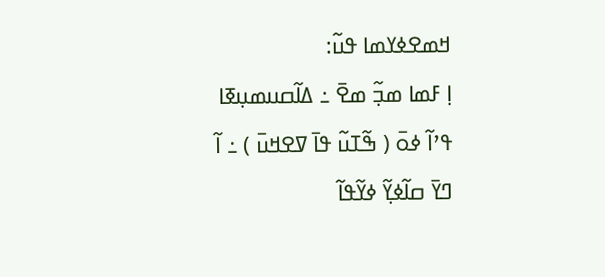ߞߘߐߦߌߘߊ ߟߎ߬:
ߊ߲ ߓߘߊ ߘߏ߲߬ ߘߐ߫ ߸ ߡߊ߬ߛߎߘߎ߲ߧߊ ߟߴߊ߬ ߦߋ߫ ( ߒ߬ߠߎ߬ ߟߊ߫ ߜߐߞߎ߫ ) ߸ ߊ߬ ߣߌ߫ ߛߊ߬ߦߌ߲߬ ߦߌ߬ߟߊ߬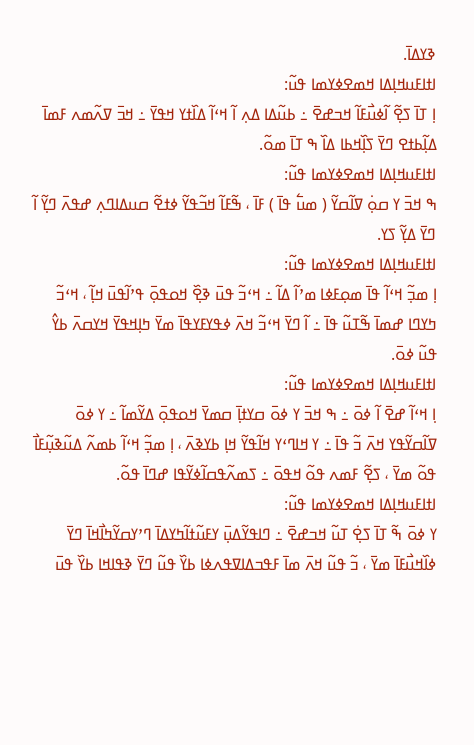ߢߌߡߊ߫.
ߊߙߊߓߎߞߊ߲ߡߊ ߞߘߐߦߌߘߊ ߟߎ߬:
ߊ߲ ߠߊ߫ ߖߐ߲߬ ߊ߬ߦߎ߯ߓߊ߬ ߞߏߝߐ߫ ߸ ߕߎ߬ߡߊ ߡߍ߲ ߊ߬ ߞߵߊ߬ ߡߊ߰ߙߌ ߞߟߌ߫ ߸ ߞߏ߫ ߜߍ߬ߘߍ ߓߘߊ߫ ߡߊ߲߬ߕߙߐ ߣߌ߫ ߖߊ߲߰ߞߕߊ ߡߊ߰ ߒ ߠߊ߫ ߘߋ߬.
ߊߙߊߓߎߞߊ߲ߡߊ ߞߘߐߦߌߘߊ ߟߎ߬:
ߒ ߞߏ߫ ߌ ߛߋ߲߭ ߜߊ߬ߛߌ߬ ( ߘߎ߱ ߟߊ߫ ) ߓߊ߫ ، ߒ߬ߓߊ߬ ߞߏ߬ߟߌ߬ ߦߙߐ߬ ߛߎߡߊߣߍ߲ ߝߟߍ߫ ߣߌ߲߬ ߊ߬ ߣߌ߫ ߡߌ߲߬ ߖߌ.
ߊߙߊߓߎߞߊ߲ߡߊ ߞߘߐߦߌߘߊ ߟߎ߬:
ߊ߲ ߘߏ߲߬ ߞߵߊ߬ ߟߊ߫ ߘߋ߲ߓߦߊ ߘߴߊ߬ ߡߊ߬ ߸ ߞߵߏ߬ ߟߎ߫ ߢߐ߲߰ ߞߋߟߋ߲߫ ߟߴߊ߬ߟߎ߫ ߞߊ߲߬ ، ߞߵߏ߬ ߤߌߣߊ ߝߘߊ߫ ߒ߬ߠߎ߬ ߟߊ߫ ߸ ߊ߬ ߣߌ߫ ߞߵߏ߬ ߞߍ߫ ߦߟߌߓߌߟߊ߫ ߘߌ߫ ߤߊ߲ߞߟߌ߫ ߞߌߛߍ߫ ߕߌ߮ ߟߎ߬ ߦߋ߫.
ߊߙߊߓߎߞߊ߲ߡߊ ߞߘߐߦߌߘߊ ߟߎ߬:
ߊ߲ ߞߵߊ߬ ߝߐ߫ ߊ߬ ߦߋ߫ ߸ ߒ ߞߏ߫ ߌ ߦߋ߫ ߛߌߙߊ߲߫ ߛߘߌ߫ ߞߋߟߋ߲߫ ߡߌ߬ߘߊ߬ ߸ ߌ ߦߋ߫ ߜߊ߬ߛߌ߬ߟߌ ߞߍ߫ ߏ߬ ߟߊ߫ ߸ ߌ ߞߊߣߵߌ ߞߊ߬ߟߌ߬ ߞߊ߲ ߕߌߢߍ߫ ، ߊ߲ ߘߏ߲߬ ߞߵߊ߬ ߕߘߍ߬ ߡߎ߬ߢߎ߲߬ߓߊ߯ ߟߋ߬ ߘߌ߫ ، ߖߐ߲߬ ߓߘߍ ߟߋ߬ ߞߟߋ߫ ߸ ߖߘߍ߬ߟߛߊ߬ߦߌ߬ߟߊ ߝߣߊ߫ ߟߋ߬.
ߊߙߊߓߎߞߊ߲ߡߊ ߞߘߐߦߌߘߊ ߟߎ߬:
ߌ ߦߋ߫ ߒ߬ ߠߊ߫ ߖߐ߲߭ ߠߎ߬ ߞߏߝߐ߫ ߸ ߣߊߟߌ߬ߡߎ߲߫ ߌߓߎ߬ߙߊ߬ߤߌߡߊ߫ ߣߴߌߛߌ߬ߤߊ߯ߞߊ߫ ߣߌ߫ ߦߊ߰ߞߎ߯ߓߊ߫ ߘߌ߫ ، ߏ߬ ߟߎ߬ ߞߍ߫ ߘߊ߫ ߓߟߏߡߊߜߟߍߦߊ ߕߌ߰ ߟߎ߬ ߣߌ߫ ߢߟߊߞߊ ߕߌ߰ ߟߎ߫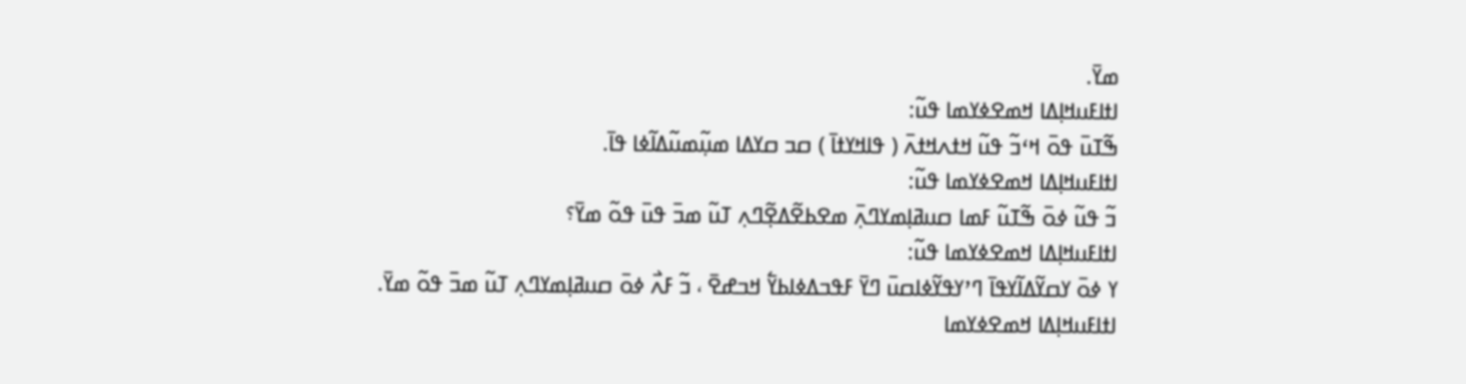ߘߌ߫.
ߊߙߊߓߎߞߊ߲ߡߊ ߞߘߐߦߌߘߊ ߟߎ߬:
ߒ߬ߠߎ߫ ߟߋ߫ ߞߵߏ߬ ߟߎ߬ ߞߙߍߞߙߍ߫ ( ߟߊߞߌߙߊ߫ ) ߛߏ ߛߌߡߊ ߘߎ߲߬ߘߎ߬ߡߊ߬ߦߊ ߟߊ߫.
ߊߙߊߓߎߞߊ߲ߡߊ ߞߘߐߦߌߘߊ ߟߎ߬:
ߏ߬ ߟߎ߬ ߦߋ߫ ߒ߬ߠߎ߬ ߓߘߊ ߛߎߥߊ߲ߘߌߣߍ߲߫ ߘߐߕߐ߬ߡߐ߲߬ߣߍ߲ ߠߎ߬ ߘߏ߫ ߟߎ߫ ߟߋ߬ ߘߌ߫؟
ߊߙߊߓߎߞߊ߲ߡߊ ߞߘߐߦߌߘߊ ߟߎ߬:
ߌ ߦߋ߫ ߌߛߌ߬ߡߊ߬ߌߟߊ߫ ߣߴߌߟߌ߬ߦߊߛߎ߫ ߣߌ߫ ߓߟߏߡߦߊߕߌ߱ ߞߏߝߐ߫ ، ߏ߬ ߓߍ߯ ߦߋ߫ ߛߎߥߊ߲ߘߌߣߍ߲ ߠߎ߬ ߘߏ߫ ߟߋ߬ ߘߌ߫.
ߊߙߊߓߎߞߊ߲ߡߊ ߞߘߐߦߌߘߊ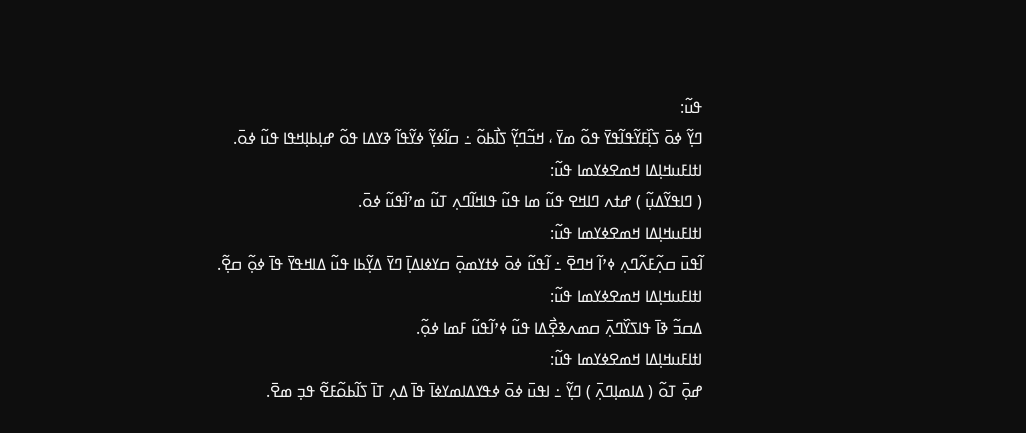ߟߎ߬:
ߣߌ߲߬ ߦߋ߫ ߖߊ߲߰ߓߌ߬ߟߊ߬ߟߌ߫ ߟߋ߬ ߘߌ߫ ، ߞߏ߬ߣߌ߲߬ ߖߊ߯ߕߋ߬ ߸ ߛߊ߬ߦߌ߲߬ ߦߌ߬ߟߊ߬ ߢߌߡߊ ߟߋ߬ ߝߊ߲ߕߊ߲ߞߟߊ ߟߎ߬ ߦߋ߫.
ߊߙߊߓߎߞߊ߲ߡߊ ߞߘߐߦߌߘߊ ߟߎ߬:
( ߣߊߟߌ߬ߡߎ߲߬ ) ߝߙߍ ߣߊߞߐ ߟߎ߬ ߘߊ ߟߎ߬ ߟߊߞߊ߬ߣߍ߲ ߠߎ߬ ߘߴߊ߬ߟߎ߬ ߦߋ߫.
ߊߙߊߓߎߞߊ߲ߡߊ ߞߘߐߦߌߘߊ ߟߎ߬:
ߊ߬ߟߎ߫ ߛߍ߲߬ߓߍ߬ߣߍ߲ ߦߴߊ߬ ߞߣߐ߫ ߸ ߊ߬ߟߎ߬ ߦߋ߫ ߦߙߌߘߋ߲߫ ߛߌߦߊߡߊ߲߫ ߣߌ߫ ߡߌ߲߬ߕߊ ߟߎ߬ ߡߊߞߟߌ߫ ߟߊ߫ ߦߋ߲߬ ߛߐ߲߬.
ߊߙߊߓߎߞߊ߲ߡߊ ߞߘߐߦߌߘߊ ߟߎ߬:
ߡߛߏ߬ ߢߊ߫ ߟߊߖߌ߰ߣߍ߲߫ ߛߘߍߢߐ߲߯ߡߊ ߟߎ߬ ߦߴߊ߬ߟߎ߬ ߓߘߊ ߦߋ߲߬.
ߊߙߊߓߎߞߊ߲ߡߊ ߞߘߐߦߌߘߊ ߟߎ߬:
ߝߋ߲߫ ߠߋ߬ ( ߡߊߘߊ߲ߣߍ߲߫ ) ߣߌ߲߬ ߸ ߊߟߎ߫ ߦߋ߫ ߦߟߌߡߊߘߌߦߊ߫ ߟߊ߫ ߡߍ߲ ߠߊ߫ ߖߊ߬ߕߋ߬ߓߐ߬ ߟߏ߲ ߘߐ߫.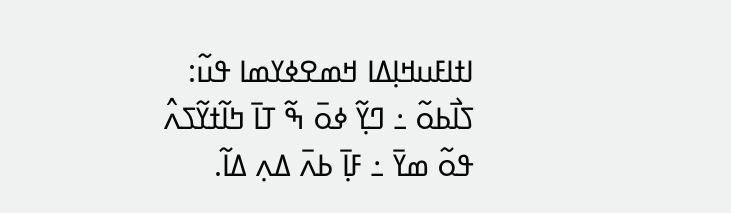ߊߙߊߓߎߞߊ߲ߡߊ ߞߘߐߦߌߘߊ ߟߎ߬:
ߖߊ߯ߕߋ߬ ߸ ߣߌ߲߬ ߦߋ߫ ߒ߬ ߠߊ߫ ߤߊ߬ߙߌ߬ߖߍ߮ ߟߋ߬ ߘߌ߫ ߸ ߓߊ߲߫ ߕߍ߫ ߡߍ߲ ߡߊ߬.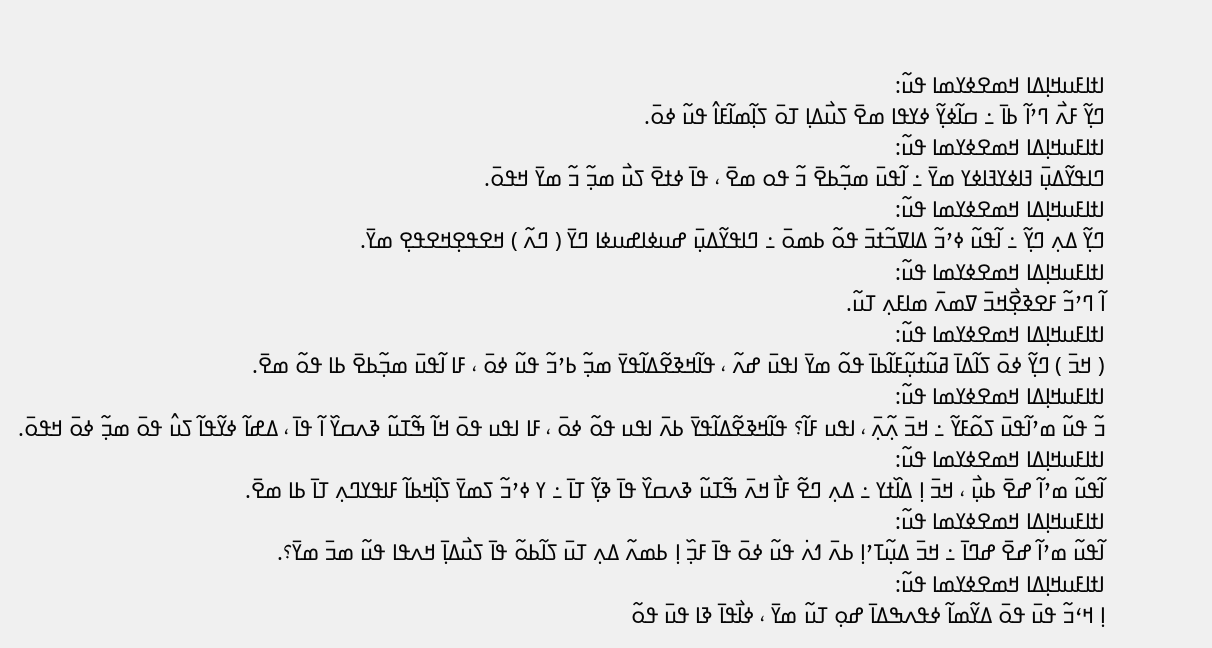ߊߙߊߓߎߞߊ߲ߡߊ ߞߘߐߦߌߘߊ ߟߎ߬:
ߣߌ߲߬ ߓߍ߯ ߣߴߊ߬ ߕߊ߫ ߸ ߛߊ߬ߦߌ߲߬ ߦߌߟߊ ߘߐ߫ ߖߎ߯ߡߊ߲ ߠߋ߫ ߖߊ߲߬ߘߊ߬ߓߊ߮ ߟߎ߬ ߦߋ߫.
ߊߙߊߓߎߞߊ߲ߡߊ ߞߘߐߦߌߘߊ ߟߎ߬:
ߣߊߟߌ߬ߡߎ߲߫ ߔߊߦߌߔߊߦߌ ߘߌ߫ ߸ ߊ߬ߟߎ߫ ߘߏ߲߬ߕߐ߫ ߏ߬ ߟߋ ߘߐ߫ ، ߟߊ߫ ߦߙߐ߫ ߖߎ߯ ߘߏ߲߬ ߏ߬ ߘߌ߫ ߞߟߋ߫.
ߊߙߊߓߎߞߊ߲ߡߊ ߞߘߐߦߌߘߊ ߟߎ߬:
ߣߌ߲߬ ߡߍ߲ ߣߌ߲߬ ߸ ߊ߬ߟߎ߬ ߦߴߏ߬ ߡߊߜߏ߬ߙߏ߫ ߟߋ߬ ߕߘߋ߫ ߸ ߣߊߟߌ߬ߡߎ߲߫ ߝߎߦߊߝߎߦߊ ߣߌ߫ ( ߣߍ߬ ) ߞߐߟߐ߲ߞߐߟߐ߲ ߘߌ߫.
ߊߙߊߓߎߞߊ߲ߡߊ ߞߘߐߦߌߘߊ ߟߎ߬:
ߊ߬ ߣߴߏ߬ ߓߐߢߐ߲߯ߞߏ߫ ߜߘߍ߫ ߘߊߓߍ߲ ߠߎ߬.
ߊߙߊߓߎߞߊ߲ߡߊ ߞߘߐߦߌߘߊ ߟߎ߬:
( ߞߏ߫ ) ߣߌ߲߬ ߦߋ߫ ߖߊ߬ߡߊ߫ ߥߎ߬ߙߎ߲߬ߓߊ߬ߕߊ߫ ߟߋ߬ ߘߌ߫ ߊߟߎ߫ ߝߍ߬ ، ߟߊ߬ߞߢߐ߬ߡߊ߬ߟߌ߫ ߘߏ߲߬ ߕߴߏ߬ ߟߎ߬ ߦߋ߫ ، ߓߊ ߊ߬ߟߎ߫ ߘߏ߲߬ߕߐ߫ ߕߊ ߟߋ߬ ߘߐ߫.
ߊߙߊߓߎߞߊ߲ߡߊ ߞߘߐߦߌߘߊ ߟߎ߬:
ߏ߬ ߟߎ߬ ߘߴߊ߬ߟߎ߫ ߖߋ߬ߓߌ߬ ߸ ߞߏ߫ ߍ߲߬ߍ߲߫ ، ߊߟߎ ߓߊ߬؟ ߟߊ߬ߞߢߐ߬ߡߊ߬ߟߌ߫ ߕߍ߫ ߊߟߎ ߟߋ߬ ߦߋ߫ ، ߓߊ ߊߟߎ ߟߋ߫ ߞߊ߬ ߒ߬ߠߎ߬ ߢߍߛߌ߰ ߊ߬ ߟߊ߫ ، ߡߝߊ߬ ߦߌ߬ߟߊ߬ ߖߎ߮ ߟߋ߫ ߘߏ߲߬ ߦߋ߫ ߞߟߋ߫.
ߊߙߊߓߎߞߊ߲ߡߊ ߞߘߐߦߌߘߊ ߟߎ߬:
ߊ߬ߟߎ߬ ߘߴߊ߬ ߝߐ߫ ߕߎ߲߯ ، ߞߏ߫ ߊ߲ ߡߊ߰ߙߌ ߸ ߡߍ߲ ߣߐ߬ ߓߊ߯ ߞߍ߫ ߒ߬ߠߎ߬ ߢߍߛߌ߰ ߟߊ߫ ߢߌ߲߬ ߠߊ߫ ߸ ߌ ߦߴߏ߬ ߖߘߌ߫ ߖߊ߲߰ߞߕߊ߬ ߓߊߟߌߣߍ߲ ߠߊ߫ ߕߊ ߘߐ߫.
ߊߙߊߓߎߞߊ߲ߡߊ ߞߘߐߦߌߘߊ ߟߎ߬:
ߊ߬ߟߎ߬ ߘߴߊ߬ ߝߐ߫ ߝߣߊ߫ ߸ ߞߏ߫ ߡߎ߲߬ߠߴߊ߲ ߕߍ߫ ߗߍ߭ ߟߎ߬ ߦߋ߫ ߟߊ߫ ߓߏ߲߰ ߊ߲ ߕߘߍ߬ ߡߍ߲ ߠߎ߫ ߖߊ߬ߕߋ߬ ߟߊ߫ ߖߎ߯ߡߊ߲߫ ߞߍߟߊ ߟߎ߬ ߘߏ߫ ߘߌ߫؟.
ߊߙߊߓߎߞߊ߲ߡߊ ߞߘߐߦߌߘߊ ߟߎ߬:
ߊ߲ ߞߵߏ߬ ߟߎ߫ ߟߋ߫ ߡߌ߬ߘߊ߬ ߦߟߍߒߡߊ߫ ߝߋ߲ ߠߎ߬ ߘߌ߫ ، ߦߊ߯ߟߊ߫ ߢߊ ߟߎ߫ ߟߋ߬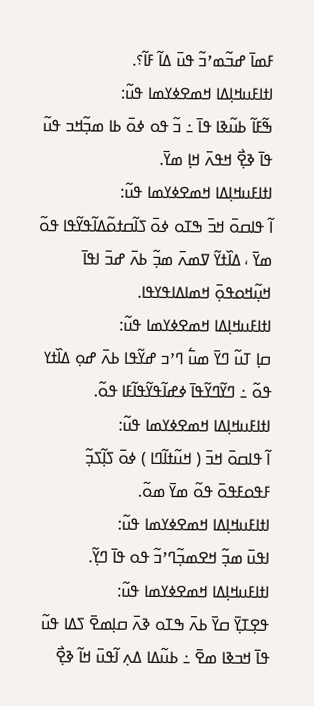ߓߘߊ߫ ߝߏ߬ߘߴߏ߬ ߟߎ߫ ߡߊ߬ ߓߊ߬؟.
ߊߙߊߓߎߞߊ߲ߡߊ ߞߘߐߦߌߘߊ ߟߎ߬:
ߒ߬ߓߊ߬ ߕߎ߬ߢߊ ߟߊ߫ ߸ ߏ߬ ߟߋ ߦߋ߫ ߕߊ ߘߏ߲߬ߞߏ ߟߎ߬ ߟߊ߫ ߢߐ߲߯ ߞߟߍ߫ ߞߊ߲ ߘߌ߫.
ߊߙߊߓߎߞߊ߲ߡߊ ߞߘߐߦߌߘߊ ߟߎ߬:
ߊ߬ ߟߊߛߋ߫ ߞߏ߫ ߒߠߋ ߦߋ߫ ߖߊ߬ߛߙߋ߬ߡߊ߬ߟߌ߬ߟߊ ߟߋ߬ ߘߌ߫ ، ߡߊ߰ߙߌ߬ ߜߘߍ߫ ߘߏ߲߬ ߕߍ߫ ߝߏ߫ ߊߟߊ߫ ߞߎ߲߬ߞߋߟߋ߲߫ ߞߘߊߡߊߟߌߟߊ.
ߊߙߊߓߎߞߊ߲ߡߊ ߞߘߐߦߌߘߊ ߟߎ߬:
ߛߊ߲ ߠߎ߬ ߣߌ߫ ߘߎ߱ ߣߴߏ ߝߌ߬ߟߊ ߕߍ߫ ߝߋ߲ ߡߊ߰ߙߌ ߟߋ߬ ߸ ߣߌ߬ߣߌ߬ߟߊ߫ ߦߝߊ߬ߟߌ߬ߟߊ߬ߓߊ ߟߋ߬.
ߊߙߊߓߎߞߊ߲ߡߊ ߞߘߐߦߌߘߊ ߟߎ߬:
ߊ߬ ߟߊߛߋ߫ ߞߏ߫ ( ߞߎ߬ߙߊ߬ߣߊ ) ߦߋ߫ ߖߊ߲߬ߖߏ߲߬ ߓߟߋߓߟߋ߫ ߟߋ߬ ߘߌ߫ ߘߋ߬.
ߊߙߊߓߎߞߊ߲ߡߊ ߞߘߐߦߌߘߊ ߟߎ߬:
ߊߟߎ߫ ߘߏ߲߬ ߞߐߘߏ߲߬ߣߴߏ߬ ߟߋ ߟߊ߫ ߣߌ߲߬.
ߊߙߊߓߎߞߊ߲ߡߊ ߞߘߐߦߌߘߊ ߟߎ߬:
ߟߐ߲ߠߌ߲߫ ߛߌ߫ ߕߍ߫ ߒߠߋ ߢߍ߫ ߛߊ߲ߘߐ߫ ߖߡߊ ߟߎ߬ ߟߊ߫ ߞߏߢߊ ߘߐ߫ ߸ ߕߎ߬ߡߊ ߡߍ߲ ߊ߬ߟߎ߫ ߞߊ߬ ߢߐ߲߯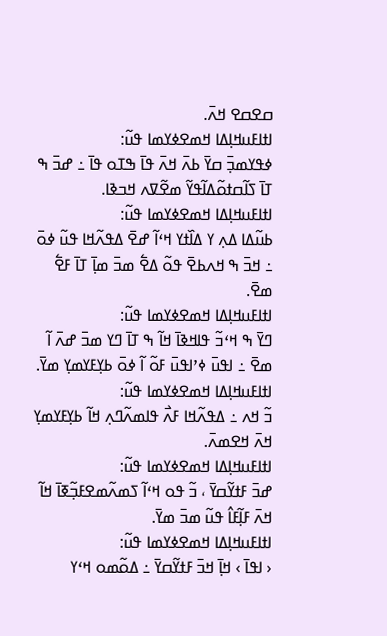ߛߐߛߐ ߞߍ߫.
ߊߙߊߓߎߞߊ߲ߡߊ ߞߘߐߦߌߘߊ ߟߎ߬:
ߦߟߌߘߏ߲߫ ߛߌ߫ ߕߍ߫ ߞߍ߫ ߟߊ߫ ߒߠߋ ߟߊ߫ ߸ ߝߏ߫ ߒ ߠߊ߫ ߖߊ߬ߛߙߋ߬ߡߊ߬ߟߌ߬ ߘߐ߬ߜߍ ߞߏߢߊ.
ߊߙߊߓߎߞߊ߲ߡߊ ߞߘߐߦߌߘߊ ߟߎ߬:
ߕߎ߬ߡߊ ߡߍ߲ ߌ ߡߊ߰ߙߌ ߞߵߊ߬ ߝߐ߫ ߡߟߍ߬ߞߊ ߟߎ߬ ߦߋ߫ ߸ ߞߏ߫ ߒ ߞߍߕߐ߫ ߟߋ߬ ߡߐ߱ ߘߏ߫ ߘߊ߲߫ ߠߊ߫ ߓߐ߱ ߘߐ߫.
ߊߙߊߓߎߞߊ߲ߡߊ ߞߘߐߦߌߘߊ ߟߎ߬:
ߣߌ߫ ߒ ߞߵߏ߬ ߟߊߞߢߊ߫ ߞߊ߬ ߒ ߠߊ߫ ߣߌ ߘߏ߫ ߝߍ߫ ߊ߬ ߘߐ߫ ߸ ߊߟߎ߫ ߦߴߊߟߎ߫ ߓߋ߬ ߊ߬ ߦߋ߫ ߕߌ߲ߓߌߘߌ߲ ߘߌ߫.
ߊߙߊߓߎߞߊ߲ߡߊ ߞߘߐߦߌߘߊ ߟߎ߬:
ߏ߬ ߞߍ ߸ ߡߟߍ߬ߞߊ ߓߍ߯ ߟߊߘߍ߬ߣߍ߲ ߞߊ߬ ߕߌ߲ߓߌߘߌ߲ ߞߍ߫ ߞߐߘߍ߫.
ߊߙߊߓߎߞߊ߲ߡߊ ߞߘߐߦߌߘߊ ߟߎ߬:
ߝߏ߫ ߓߙߌ߬ߛߌ߫ ، ߏ߬ ߟߋ ߞߵߊ߬ ߖߘߍ߬ߘߐߓߏ߲߬ߧߊ߫ ߞߊ߬ ߞߍ߫ ߓߊ߲߬ߓߊ߮ ߟߎ߬ ߘߏ߫ ߘߌ߫.
ߊߙߊߓߎߞߊ߲ߡߊ ߞߘߐߦߌߘߊ ߟߎ߬:
‹ ߊߟߊ߫ › ߞߊ߲߫ ߞߏ߫ ߓߙߌ߬ߛߌ߫ ߸ ߡߋ߬ߘߋ ߞߵߌ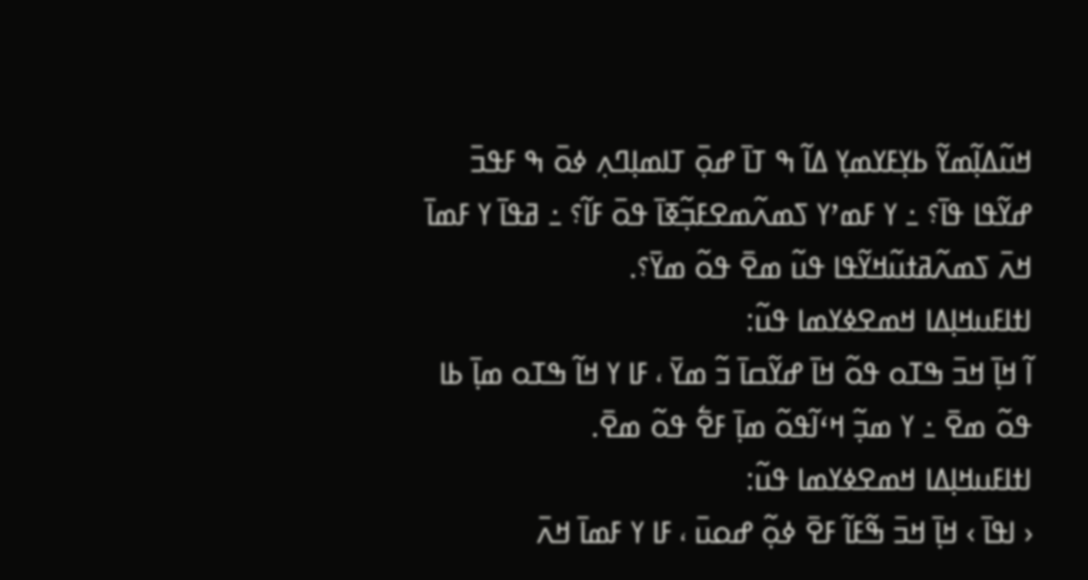ߞߎ߬ߡߊ߲߬ߘߌ߬ ߕߌ߲ߓߌߘߌ߲ ߡߊ߬ ߒ ߠߊ߫ ߝߋ߲߫ ߠߊߘߊ߲ߣߍ߲ ߦߋ߫ ߒ ߓߟߏ߫ ߝߌ߬ߟߊ ߟߊ߫؟ ߸ ߌ ߓߘߴߌ ߖߘߍ߬ߘߐߓߏ߲߬ߧߊ߫ ߟߋ߫ ߓߊ߬؟ ߸ ߥߟߊ߫ ߌ ߓߘߊ߫ ߞߍ߫ ߖߘߍ߬ߥߙߎ߬ߞߌ߬ߟߊ ߟߎ߬ ߘߐ߫ ߟߋ߬ ߘߌ߫؟.
ߊߙߊߓߎߞߊ߲ߡߊ ߞߘߐߦߌߘߊ ߟߎ߬:
ߊ߬ ߞߊ߲߫ ߞߏ߫ ߒߠߋ ߟߋ߬ ߞߊ߫ ߝߌ߬ߛߊ߫ ߏ߬ ߘߌ߫ ، ߓߊ ߌ ߞߊ߬ ߒߠߋ ߘߊ߲߫ ߕߊ ߟߋ߬ ߘߐ߫ ߸ ߌ ߘߏ߲߬ ߞߵߊ߬ߟߋ߬ ߘߊ߲߫ ߓߐ߱ ߟߋ߬ ߘߐ߫.
ߊߙߊߓߎߞߊ߲ߡߊ ߞߘߐߦߌߘߊ ߟߎ߬:
‹ ߊߟߊ߫ › ߞߊ߲߫ ߞߏ߫ ߒ߬ߓߊ߬ ߓߐ߫ ߦߋ߲߬ ߝߋߎ߫ ، ߓߊ ߌ ߓߘߊ߫ ߞߍ߫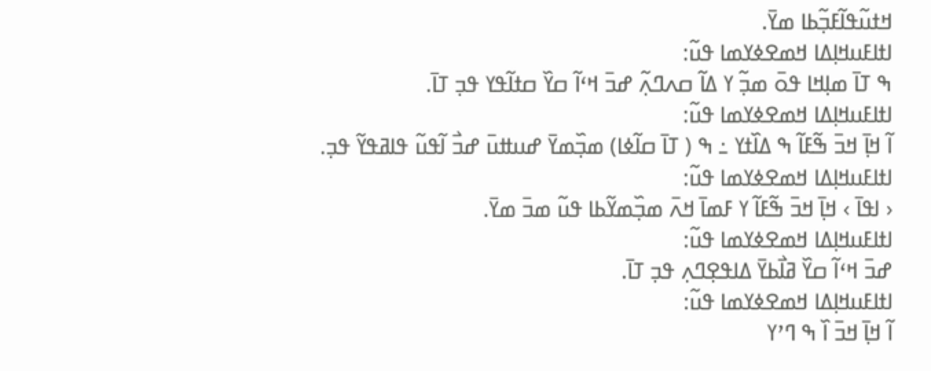ߞߙߎ߬ߟߊ߬ߓߏ߲߬ߕߊ ߘߌ߫.
ߊߙߊߓߎߞߊ߲ߡߊ ߞߘߐߦߌߘߊ ߟߎ߬:
ߒ ߠߊ߫ ߘߊ߲ߞߊ ߟߋ߫ ߘߏ߲߬ ߌ ߡߊ߬ ߛߍߣߍ߲߬ ߝߏ߫ ߞߵߊ߬ ߛߌ߰ ߛߙߊ߬ߟߌ ߟߏ߲ ߠߊ߫.
ߊߙߊߓߎߞߊ߲ߡߊ ߞߘߐߦߌߘߊ ߟߎ߬:
ߊ߬ ߞߊ߲߫ ߞߏ߫ ߒ߬ߓߊ߬ ߒ ߡߊ߰ߙߌ ߸ ߒ ( ߠߊ߫ ߛߊ߬ߦߊ) ߘߏ߲߰ߘߌ߫ ߝߎߚߎ߫ ߝߏ߯ ߊ߬ߟߎ߬ ߟߊߥߟߌ߬ ߟߏ߲.
ߊߙߊߓߎߞߊ߲ߡߊ ߞߘߐߦߌߘߊ ߟߎ߬:
‹ ߊߟߊ߫ › ߞߊ߲߫ ߞߏ߫ ߒ߬ߓߊ߬ ߌ ߓߘߊ߫ ߞߍ߫ ߘߏ߲߰ߘߌ߬ߕߊ ߟߎ߬ ߘߏ߫ ߘߌ߫.
ߊߙߊߓߎߞߊ߲ߡߊ ߞߘߐߦߌߘߊ ߟߎ߬:
ߝߏ߫ ߞߵߊ߬ ߛߌ߰ ߥߊ߯ߕߌ߫ ߡߊߟߐ߲ߣߍ߲ ߟߏ߲ ߠߊ߫.
ߊߙߊߓߎߞߊ߲ߡߊ ߞߘߐߦߌߘߊ ߟߎ߬:
ߊ߬ ߞߊ߲߫ ߞߏ߫ ߊ߰ ߒ ߣߴߌ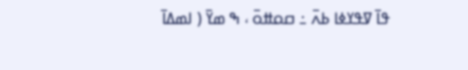ߟߊ߫ ߜߟߌߦߊ ߕߍ߫ ߸ ߛߋߚߋ߫ ، ߒ ߘߌ߫ ( ߊߘߡߊ߫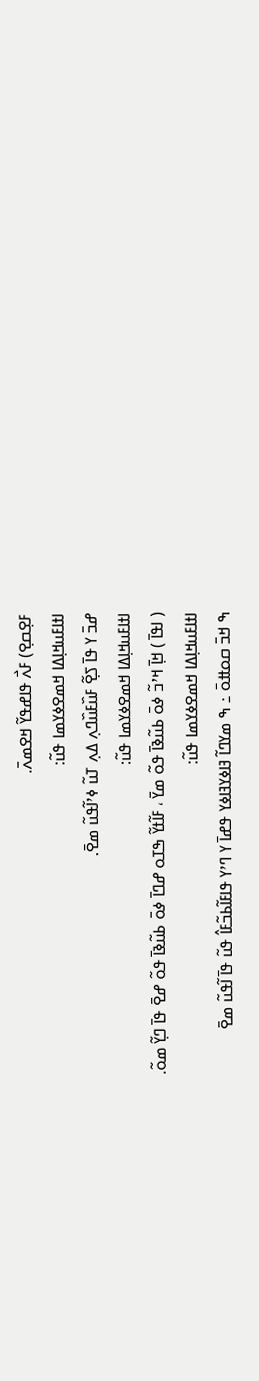ߓߐ߲ߛߐ߲) ߓߍ߯ ߟߊߝߟߌ߬ ߞߐߘߍ߫.
ߊߙߊߓߎߞߊ߲ߡߊ ߞߘߐߦߌߘߊ ߟߎ߬:
ߝߏ߫ ߌ ߟߊ߫ ߖߐ߲߬ ߓߎ߰ߓߎ߰ߣߍ߲ ߡߍ߲ ߠߎ߬ ߦߴߊ߬ߟߎ߬ ߘߐ߫.
ߊߙߊߓߎߞߊ߲ߡߊ ߞߘߐߦߌߘߊ ߟߎ߬:
( ߊߟߊ߫ ) ߞߊ߲߫ ߞߴߏ߬ ߦߋ߫ ߕߎ߬ߢߊ߫ ߟߋ߬ ߘߌ߫ ، ߓߊ߬ߙߌ߬ ߒߠߋ ߝߣߊ߫ ߦߋ߫ ߕߎ߬ߢߊ߫ ߟߋ߬ ߝߐ߫ ߟߊ߫ ߣߌ߲߬ ߘߋ߬.
ߊߙߊߓߎߞߊ߲ߡߊ ߞߘߐߦߌߘߊ ߟߎ߬:
ߒ ߞߏ߫ ߛߋߚߋ߫ ߸ ߒ ߘߌߣߊ߬ ߔߊߦߌߔߊߦߌ ߟߝߊ߫ ߌ ߣߴߌ ߟߊߓߊ߬ߕߏ߬ߓߊ߮ ߟߎ߬ ߟߊ߫ ߊ߬ߟߎ߬ ߘߐ߫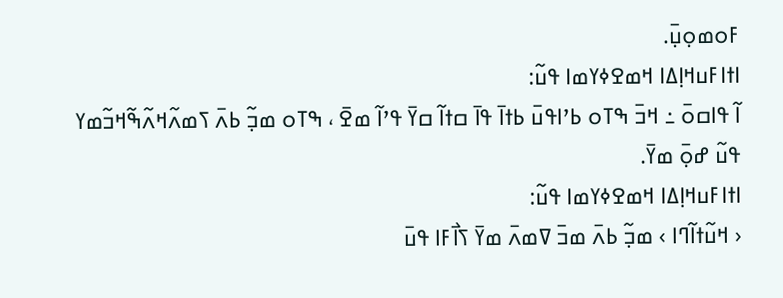ߓߋߘߋ߲ߎ߲߫.
ߊߙߊߓߎߞߊ߲ߡߊ ߞߘߐߦߌߘߊ ߟߎ߬:
ߊ߬ ߟߊߛߋ߫ ߸ ߞߏ߫ ߒߠߋ ߕߴߊߟߎ߫ ߕߙߊ߫ ߟߊ߫ ߛߙߊ߬ ߛߌ߫ ߟߴߊ߬ ߘߐ߫ ، ߒߠߋ ߘߏ߲߬ ߕߍ߫ ߖߘߍ߬ߞߍ߬ߒ߬ߞߏ߬ߘߌ ߟߎ߬ ߝߋ߲߫ ߘߌ߫.
ߊߙߊߓߎߞߊ߲ߡߊ ߞߘߐߦߌߘߊ ߟߎ߬:
‹ ߞߎ߬ߙߊ߬ߣߊ › ߘߏ߲߬ ߕߍ߫ ߘߏ߫ ߜߘߍ߫ ߘߌ߫ ߖߊ߯ߓߊ ߟߎ߫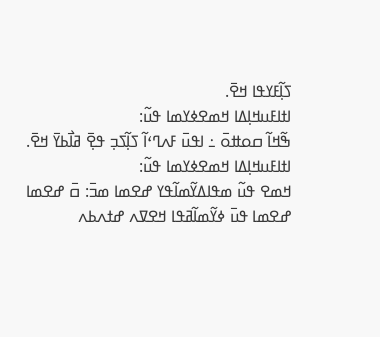ߖߊ߲߬ߓߌߟߊ ߞߐ߫.
ߊߙߊߓߎߞߊ߲ߡߊ ߞߘߐߦߌߘߊ ߟߎ߬:
ߒ߬ߞߊ߬ ߛߋߚߋ߫ ߸ ߊߟߎ߫ ߓߍߣߵߊ߬ ߖߊ߲߬ߖߏ߲ ߟߐ߲߫ ߥߊ߯ߕߌ߫ ߞߐ߫.
ߊߙߊߓߎߞߊ߲ߡߊ ߞߘߐߦߌߘߊ ߟߎ߬:
ߞߘߐ ߟߎ߬ ߘߟߊߡߌ߬ߘߊ߬ߟߌ ߝߐߘߊ ߘߏ߫: ߛ߫ ߝߐߘߊ
ߝߐߘߊ ߟߎ߫ ߦߌ߬ߘߊ߬ߥߟߊ ߞߐߜߍ ߝߙߍߕߍ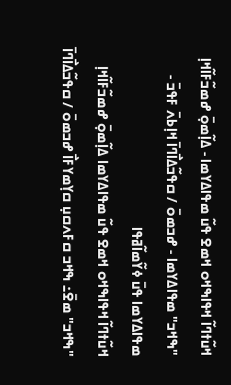ߞߎ߬ߙߣߊ߬ ߞߟߊߒߞߋ ߞߘߐ ߟߎ߬ ߘߟߊߡߌߘߊ - ߡߊ߲߬ߘߋ߲߫ ߝߘߏ߬ߓߊ߬ߞߊ߲ "ߒߞߏ" ߘߟߊߡߌߘߊ - ߝߏߘߋ߫ / ߛߟߏ߬ߡߊ߯ߣߊ߫ ߞߊ߲ߕߍ߫ ߓߟߏ߫ - ߘߟߊߡߌߘߊ ߟߎ߫ ߦߌ߬ߘߊ߬ߥߟߊ
ߞߎ߬ߙߣߊ߬ ߞߟߊߒߞߋ ߞߘߐ ߟߎ߬ ߘߟߊߡߌߘߊ ߡߊ߲߬ߘߋ߲߫ ߝߘߏ߬ߓߊ߬ߞߊ߲ "ߒߞߏ" ߘߐ߫߸ ߒߞߏ ߛߓߍߛߎ߲ ߛߌ߲ߘߌߓߊ߯ ߝߏߘߋ߫ / ߛߟߏ߬ߡߊ߯ߣߊ߫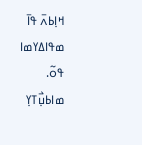ߞߊ߲ߕߍ߫ ߟߊ߫ ߘߟߊߡߌߘߊ ߟߋ߬.
ߘߊߕߎ߲߯ߠߌ߲